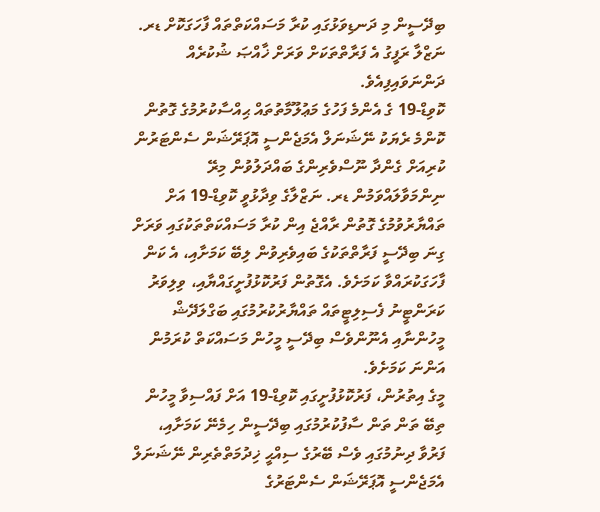ބިދޭސީން މި ދަނޑިވަޅުގައި ކުރާ މަސައްކަތްތައް ފާހަގަކޮށް ޑރ. ނަޒްލާ ރަފީގު އެ ފަރާތްތަކަށް ވަރަށް ޚާއްޞަ ޝުކުރެއް ދަންނަވައިފިއެވެ.
ކޮވިޑް-19 ގެ އެންމެ ފަހުގެ މަޢުލޫމާތުތައް ޙިއްސާކުރުމުގެ ގޮތުން ކޮންމެ ރެޔަކު ނޭޝަނަލް އެމަޖެންސީ އޮޕަރޭޝަން ސެންޓަރުން ކުރިއަށް ގެންދާ ނޫސްވެރިންގެ ބައްދަލުވުން މިރޭ ނިންމަވާލައްވަމުން ޑރ. ނަޒްލާގެ ވިދާޅުވީ ކޮވިޑް-19 އަށް ތައްޔާރުވުމުގެ ގޮތުން ރާއްޖެ އިން ކުރާ މަސައްކަތްތަކުގައި ވަރަށް ގިނަ ބިދޭސީ ފަރާތްތަކުގެ ބައިވެރިވުން ލިބޭ ކަމަށާއި، އެ ކަން ފާހަގަކުރައްވާ ކަމަށެވެ. އެގޮތުން ފަރުކޮޅުފުށީގައްޔާއި، ވިލިވަރު ކަރަންޓީނު ފެސިލިޓީތައް ތައްޔާރުކުރުމުގައި ބަގްލަދޭޝް މީހުންނާއި އެނޫންވެސް ބިދޭސީ މީހުން މަސައްކަތް ކުރަމުން އަންނަ ކަމަށެވެ.
މީގެ އިތުރުން، ފަރުކޮޅުފުށީގައި ކޮވިޑް-19 އަށް ފައްސިވާ މީހުން ތިބޭ ތަން ތަން ސާފުކުރުމުގައި ބިދޭސީން ހިމެނޭ ކަމަށާއި، ފަރުވާ ދިނުމުގައި ވެސް ބޭރުގެ ސިއްޙީ ޚިދުމަތްތެރިން ނޭޝަނަލް އެމަޖެންސީ އޮޕަރޭޝަން ސެންޓަރުގެ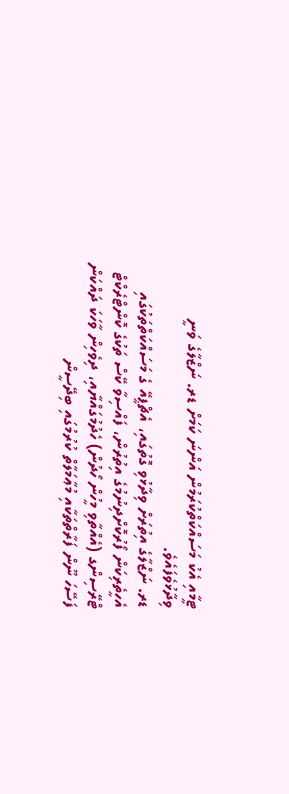ޓީމާއި އެކު މަސައްކަތްކުރަމުން އަންނަ ކަމަށް ޑރ. ނަޒްލާގެ ވަނީ ވިދާޅުވެފައެވެ.
ޑރ. ނަޒްލާގެ އިތުރަށް ވިދާޅުވި ގޮތުގައި، އެޗްޕީއޭ ގެ މަސައްކަތްތަކުގައި އެހީތެރިކަން ފޯރުކޮށްދިނުމުގެ އިތުރުން، ފައްސިވާ ކޭސް ތަކުގެ ކޮންޓްރެކްޓް ޓްރޭސިންގ (އެއްތާވި މީހުން ހޯދުން) ހެދުމުގައްޔާއި، ދިވެހިން ވާހަކަ ދައްކަން ފަސޭހަ ނޫން ފަރާތްތަކާއި މުޢާމަލާތް ކުރުމުގައި ބިދޭސީން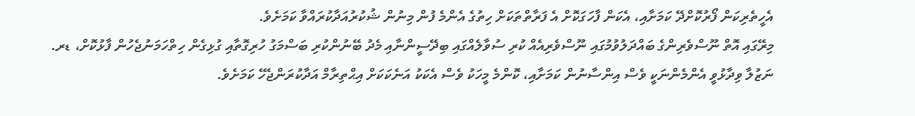އެހީތެރިކަން ފޯރުކޮށްދޭ ކަމަށާއި، އެކަން ފާހަގަކޮށް އެ ފަރާތްތަކަށް ހިތުގެ އެންމެ ފުން މިނުން ޝުކުރުއަދާކުރައްވާ ކަމަށެވެ.
މިރޭގައި އޮތް ނޫސްވެރިންގެ ބައްދަލުވުމުގައި ނޫސްވެރިއެއް ކުރި ސުވާލެއްގައި ބިދޭސީންނާއި މެދު ބޭނުންކުރި ބަސްމަގު ހުރިގޮތާއި ގުޅިގެން ހިތްހަމަނުޖެހުން ފާޅުކޮށް، ޑރ. ނަޒުލާ ވިދާޅުވީ އެންމެންނަކީ ވެސް އިންސާނުން ކަމަށާއި، ކޮންމެ މީހަކު ވެސް އެކަކު އަނެކަކަށް އިޙްތިރާމް އަދާކުރަންޖެހޭ ކަމަށެވެ.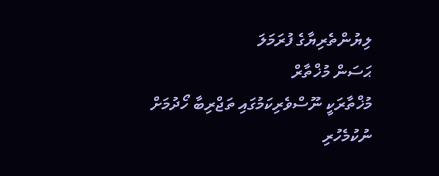ލިޔުންތެރިޔާގެ ފުރަމަލަ
ޙަސަން މުޚްތާރް
މުޚްތާރަކީ ނޫސްވެރިކަމުގައި ތަޖްރިބާ ހޯދުމަށް ނުކުމެހުރި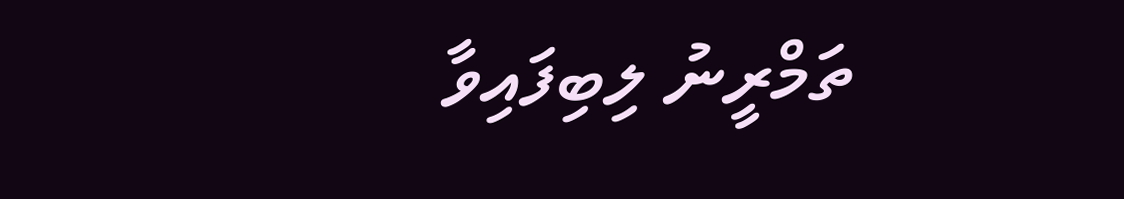ތަމްރީނު ލިބިފައިވާ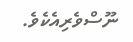ނޫސްވެރިއެކެވެ.